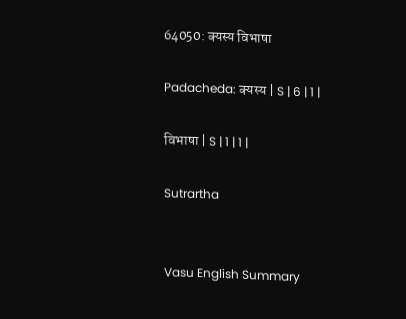64050: क्यस्य विभाषा

Padacheda: क्यस्य | S | 6 | 1 |

विभाषा | S | 1 | 1 |

Sutrartha


Vasu English Summary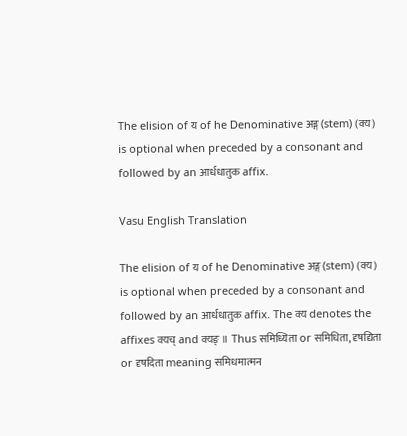The elision of य of he Denominative अङ्ग (stem) (क्य) is optional when preceded by a consonant and followed by an आर्धधातुक affix.

Vasu English Translation

The elision of य of he Denominative अङ्ग (stem) (क्य) is optional when preceded by a consonant and followed by an आर्धधातुक affix. The क्य denotes the affixes क्यच् and क्यङ् ॥ Thus समिध्यिता or समिधिता, दृषद्यिता or दृषदिता meaning समिधमात्मन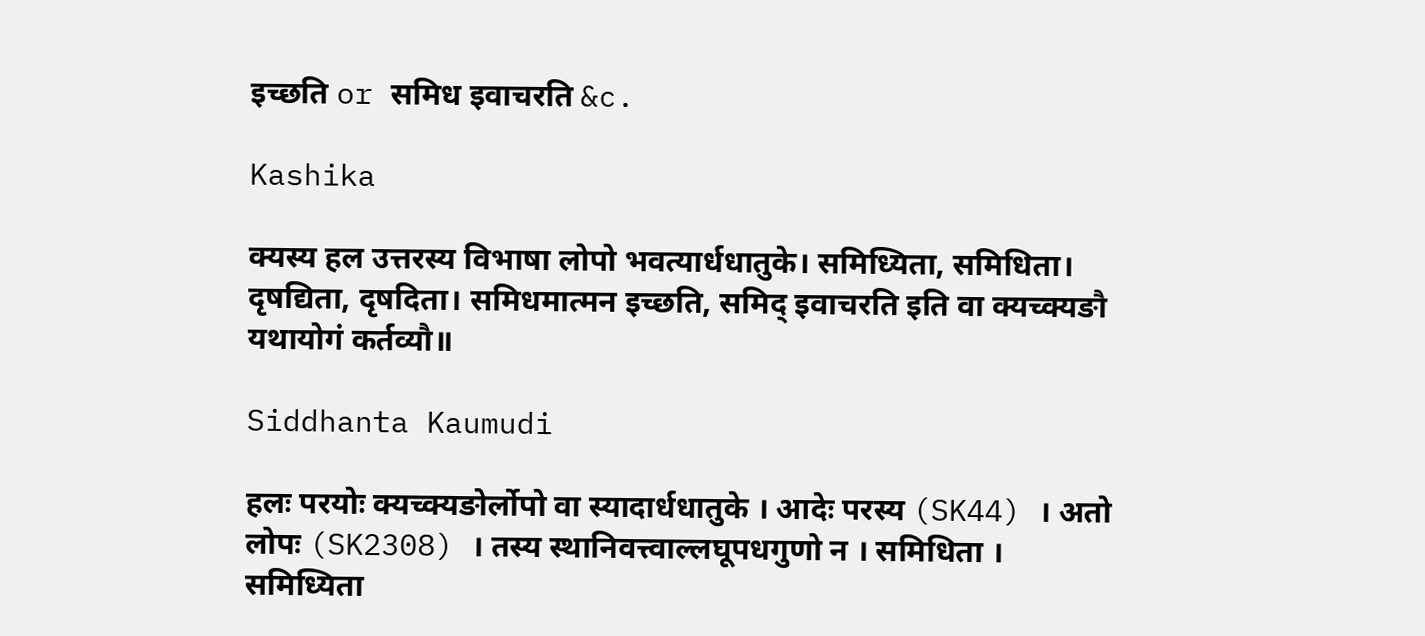इच्छति or समिध इवाचरति &c.

Kashika

क्यस्य हल उत्तरस्य विभाषा लोपो भवत्यार्धधातुके। समिध्यिता, समिधिता। दृषद्यिता, दृषदिता। समिधमात्मन इच्छति, समिद् इवाचरति इति वा क्यच्क्यङौ यथायोगं कर्तव्यौ॥

Siddhanta Kaumudi

हलः परयोः क्यच्क्यङोर्लोपो वा स्यादार्धधातुके । आदेः परस्य (SK44) । अतो लोपः (SK2308) । तस्य स्थानिवत्त्वाल्लघूपधगुणो न । समिधिता । समिध्यिता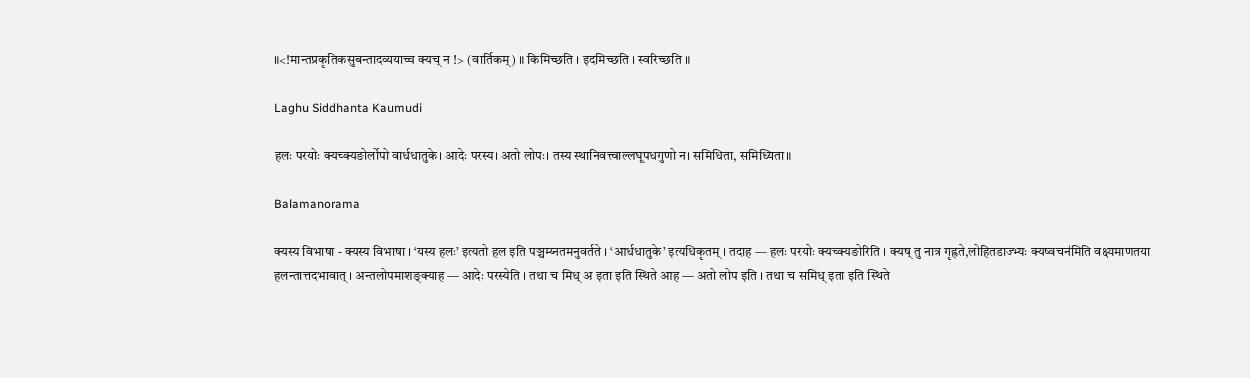॥<!मान्तप्रकृतिकसुबन्तादव्ययाच्च क्यच् न !> (वार्तिकम्) ॥ किमिच्छति । इदमिच्छति । स्वरिच्छति ॥

Laghu Siddhanta Kaumudi

हलः परयोः क्यच्क्यङोर्लोपो वार्धधातुके। आदेः परस्य। अतो लोपः। तस्य स्थानिवत्त्वाल्लघूपधगुणो न। समिधिता, समिध्यिता॥

Balamanorama

क्यस्य विभाषा - क्यस्य विभाषा । ‘यस्य हलः’ इत्यतो हल इति पञ्चम्य्नतमनुवर्तते । ‘आर्धधातुके’ इत्यधिकृतम् । तदाह — हलः परयोः क्यच्क्यङोरिति । क्यष् तु नात्र गृह्रते,लोहितडाज्भ्यः क्यष्वचन॑मिति वक्ष्यमाणतया हलन्तात्तदभावात् । अन्तलोपमाशङ्क्याह — आदेः परस्येति । तथा च मिध् अ इता इति स्थिते आह — अतो लोप इति । तथा च समिध् इता इति स्थिते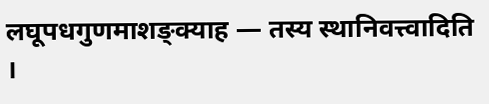लघूपधगुणमाशङ्क्याह — तस्य स्थानिवत्त्वादिति ।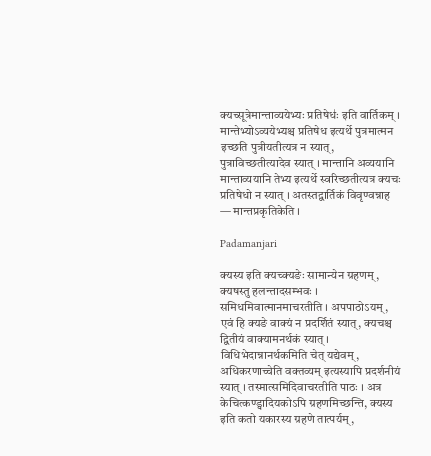क्यच्सूत्रेमान्ताव्ययेभ्यः प्रतिषेधः॑ इति वार्तिकम् । मान्तेभ्योऽव्ययेभ्यश्च प्रतिषेध इत्यर्थे पुत्रमात्मन इच्छति पुत्रीयतीत्यत्र न स्यात्, पुत्राविच्छतीत्यादेव स्यात् । मान्तानि अव्ययानि मान्ताव्ययानि तेभ्य इत्यर्थे स्वरिच्छतीत्यत्र क्यचः प्रतिषेधो न स्यात् । अतस्तद्वार्तिकं विवृण्वन्नाह — मान्तप्रकृतिकेति ।

Padamanjari

क्यस्य इति क्यच्क्यङेः सामान्येन ग्रहणम्, क्यषस्तु हलन्तादसम्भवः । समिधमिवात्मानमाचरतीति । अपपाठोऽयम्, एवं हि क्यङे वाक्यं न प्रदर्शितं स्यात्, क्यचश्च द्वितीयं वाक्यामनर्थकं स्यात् । विधिभेदान्नानर्थकमिति चेत् यद्येवम्, अधिकरणाच्चेति वक्तव्यम् इत्यस्यापि प्रदर्शनीयं स्यात् । तस्मात्समिदिवाचरतीति पाठः । अत्र केचित्कण्ड्वादियकोऽपि ग्रहणमिच्छन्ति, क्यस्य इति कतो यकारस्य ग्रहणे तात्पर्यम्,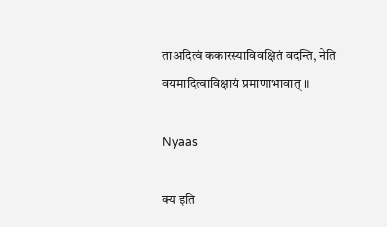ताअदित्वं ककारस्याविवक्षितं वदन्ति, नेति वयमादित्वाविक्षायं प्रमाणाभावात् ॥

Nyaas

क्य इति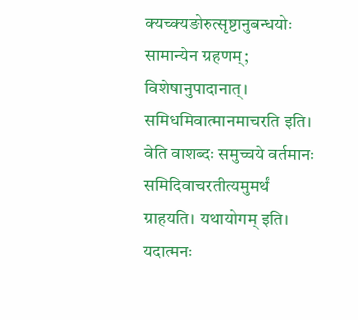क्यच्क्यङोरुत्सृष्टानुबन्धयोः सामान्येन ग्रहणम्; विशेषानुपादानात्। समिधमिवात्मानमाचरति इति। वेति वाशब्दः समुच्चये वर्तमानः समिदिवाचरतीत्यमुमर्थं ग्राहयति। यथायोगम् इति। यदात्मनः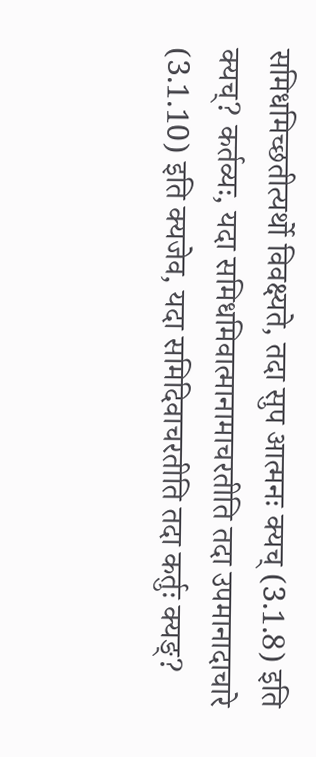समिधमिच्छतीत्यर्थो विवक्ष्यते, तदा सुप आत्मनः क्यच् (3.1.8) इति क्यच्? कर्तव्यः, यदा समिधमिवात्मानामाचरतीति तदा उपमानादाचारे (3.1.10) इति क्यजेव, यदा समिदिवाचरतीति तदा कर्तुः क्यङ्?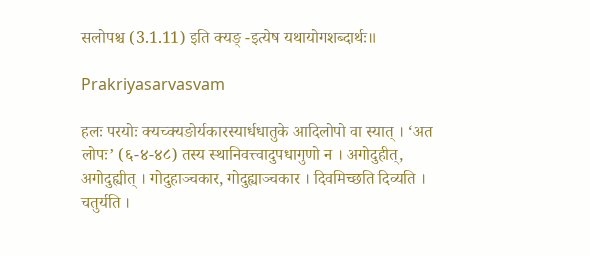सलोपश्च (3.1.11) इति क्यङ् -इत्येष यथायोगशब्दार्थः॥

Prakriyasarvasvam

हलः परयोः क्यच्क्यङोर्यकारस्यार्धधातुके आदिलोपो वा स्यात् । ‘अत लोपः’ (६-४-४८) तस्य स्थानिवत्त्वादुपधागुणो न । अगोदुहीत्, अगोदुह्यीत् । गोदुहाञ्चकार, गोदुह्याञ्चकार । दिवमिच्छति दिव्यति । चतुर्यति ।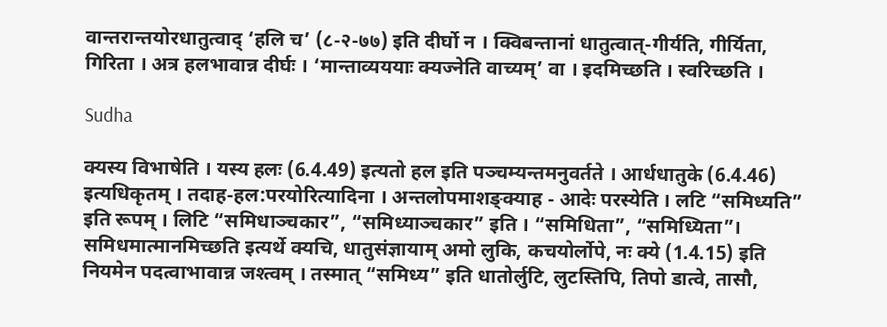वान्तरान्तयोरधातुत्वाद् ‘हलि च’ (८-२-७७) इति दीर्घो न । क्विबन्तानां धातुत्वात्-गीर्यति, गीर्यिता, गिरिता । अत्र हलभावान्न दीर्घः । ‘मान्ताव्यययाः क्यज्नेति वाच्यम्’ वा । इदमिच्छति । स्वरिच्छति ।

Sudha

क्यस्य विभाषेति । यस्य हलः (6.4.49) इत्यतो हल इति पञ्चम्यन्तमनुवर्तते । आर्धधातुके (6.4.46) इत्यधिकृतम् । तदाह-हल:परयोरित्यादिना । अन्तलोपमाशङ्क्याह - आदेः परस्येति । लटि “समिध्यति” इति रूपम् । लिटि “समिधाञ्चकार”, “समिध्याञ्चकार” इति । “समिधिता”, “समिध्यिता”। समिधमात्मानमिच्छति इत्यर्थे क्यचि, धातुसंज्ञायाम् अमो लुकि, कचयोर्लोपे, नः क्ये (1.4.15) इति नियमेन पदत्वाभावान्न जश्त्वम् । तस्मात् “समिध्य” इति धातोर्लुटि, लुटस्तिपि, तिपो डात्वे, तासौ,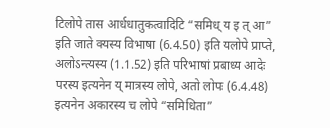टिलोपे तास आर्धधातुकत्वादिटि “समिध् य इ त् आ” इति जाते क्यस्य विभाषा (6.4.50) इति यलोपे प्राप्ते, अलोऽन्त्यस्य (1.1.52) इति परिभाषां प्रबाध्य आदेः परस्य इत्यनेन य् मात्रस्य लोपे, अतो लोपः (6.4.48) इत्यनेन अकारस्य च लोपे “समिधिता”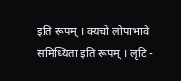इति रूपम् । क्यचो लोपाभावे समिध्यिता इति रूपम् । लृटि -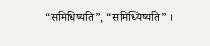“समिधिष्यति”, “समिध्यिष्यति” ।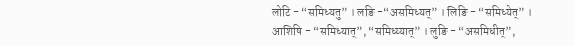लोटि - “समिध्यतु” । लङि -“असमिध्यत्” । लिङि - “समिध्येत्” । आशिषि - “समिध्यात्”, “समिध्य्यात्” । लुङि - “असमिधीत्”,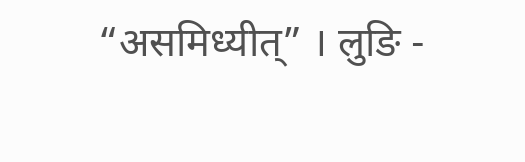“असमिध्यीत्” । लुङि -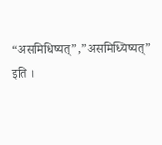“असमिधिष्यत्”,”असमिध्यिष्यत्” इति ।